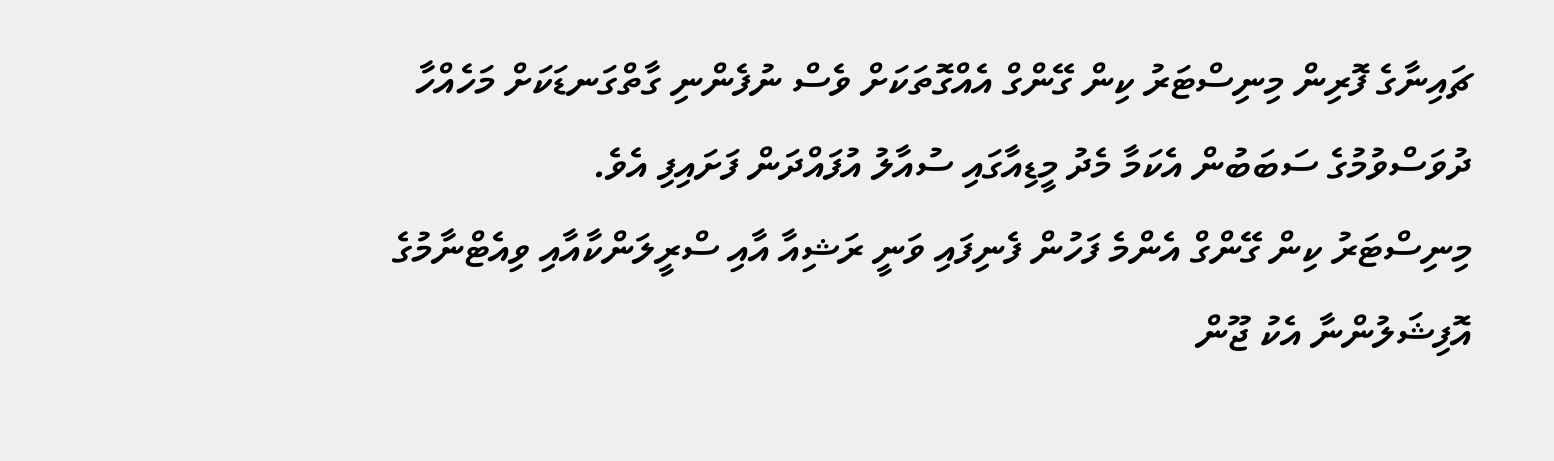ޗައިނާގެ ފޮރިން މިނިސްޓަރު ކިން ގޭންގް އެއްގޮތަކަށް ވެސް ނުފެންނި ގާތްގަނޑަކަށް މަހެއްހާ ދުވަސްވުމުގެ ސަބަބުން އެކަމާ މެދު މީޑިއާގައި ސުއާލު އުފައްދަން ފަށައިފި އެވެ.
މިނިސްޓަރު ކިން ގޭންގް އެންމެ ފަހުން ފެނިފައި ވަނީ ރަޝިއާ އާއި ސްރީލަންކާއާއި ވިއެޓްނާމުގެ އޮފިޝަލުންނާ އެކު ޖޫން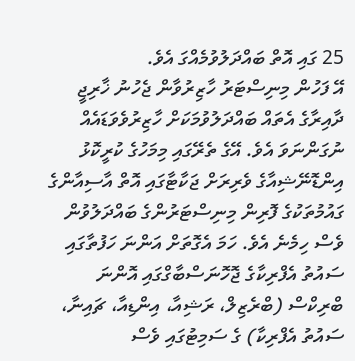25 ގައި އޮތް ބައްދަލުވުމެއްގަ އެވެ.
އޭ ފަހުން މިނިސްޓަރު ހާޒިރުވާން ޖެހުނު ޚާރިޖީ ދާއިރާގެ އެތައް ބައްދަލުވުމަކަށް ހާޒިރުވެވަޑައެއް ނުގަންނަވަ އެވެ. އޭގެ ތެރޭގައި މިމަހުގެ ކުރީކޮޅު އިންޑޮނޭޝިއާގެ ވެރިރަށް ޖަކާޓާގައި އޮތް އާސިއާންގެ ގައުމުތަކުގެ ފޮރިން މިނިސްޓަރުންގެ ބައްދަލުވުން ވެސް ހިމެނެ އެވެ. ހަމަ އެގޮތަށް އަންނަ ހަފުތާގައި ސައުތު އެފްރިކާގެ ޖޮހޮނަސްބާގްގައި އޮންނަ ބްރިކްސް (ބްރެޒިލް، ރަޝިއާ، އިންޑިއާ، ޗައިނާ، ސައުތު އެފްރިކާ) ގެ ސަމިޓުގައި ވެސް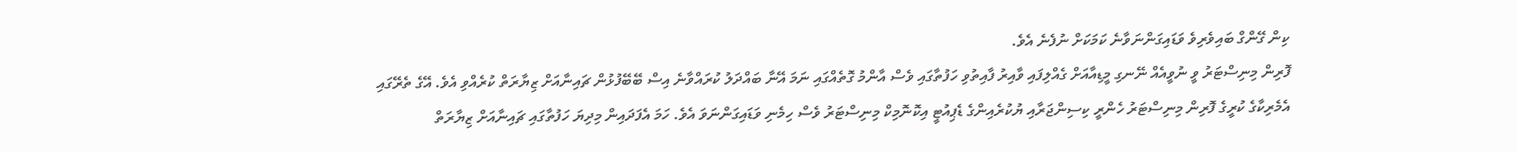ކިން ގޭންގް ބައިވެރިވެ ވަޑައިގަންނަވާނެ ކަމަކަށް ނުފެނެ އެވެ.
ފޮރިން މިނިސްޓަރު ވީ ނުވީއެއް ނޭނގި މީޑިއާއަށް ގެއްލިފައި ވާއިރު ފާއިތުވި ހަފުތާގައި ވެސް އާންމު ގޮތެއްގައި ނަމަ އޭނާ ބައްދަލު ކުރައްވާނެ އިސް ބޭބޭފުޅުން ޗައިނާއަށް ޒިޔާރަތް ކުރެއްވި އެވެ. އޭގެ ތެރޭގައި އެމެރިކާގެ ކުރީގެ ފޮރިން މިނިސްޓަރު ހެންރީ ކިސިންޖަރާއި ޔުކުރެއިންގެ ޑެޕިއުޓީ އިކޮނޮމިކް މިނިސްޓަރު ވެސް ހިމެނި ވަޑައިގަންނަވަ އެވެ. ހަމަ އެފަދައިން މިދިޔަ ހަފުތާގައި ޗައިނާއަށް ޒިޔާރަތް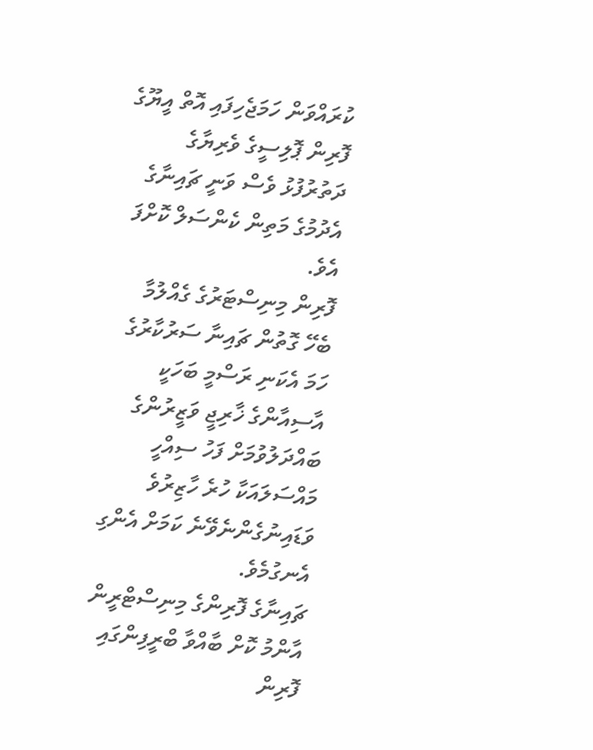ކުރައްވަން ހަމަޖެހިފައި އޮތް އީޔޫގެ ފޮރިން ޕޮލިސީގެ ވެރިޔާގެ ދަތުރުފުޅު ވެސް ވަނީ ޗައިނާގެ އެދުމުގެ މަތިން ކެންސަލް ކޮށްފަ އެވެ.
ފޮރިން މިނިސްޓަރުގެ ގެއްލުމާ ބެހޭ ގޮތުން ޗައިނާ ސަރުކާރުގެ ހަމަ އެކަނި ރަސްމީ ބަހަކީ އާސިއާންގެ ޚާރިޖީ ވަޒީރުންގެ ބައްދަލުވުމަށް ފަހު ސިއްހީ މައްސަލައަކާ ހުރެ ހާޒިރުވެ ވަޑައިނުގެންނެވޭނެ ކަމަށް އެންގި އެނގުމެވެ.
ޗައިނާގެ ފޮރިންގެ މިނިސްޓްރީން އާންމު ކޮށް ބާއްވާ ބްރީފިންގައި ފޮރިން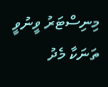މިނިސްޓަރު ވީނުވީ ތަނަކާ މެދު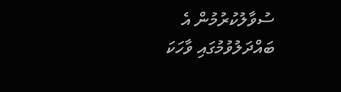ސުވާލުކުރުމުން އެ ބައްދަލުވުމުގައި ވާހަކަ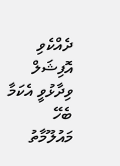ދެއްކެވި އޮފިޝަލް ވިދާޅުވީ އެކަމާ ބެހޭ މައުލޫމާތު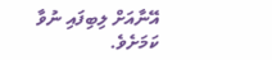އޭނާއަށް ލިބިފައި ނުވާ ކަމަށެވެ.